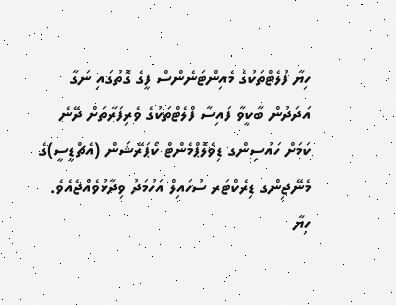ހިޔާ ފުލެޓްތަކުގެ މެއިންޓަނެންސް ފީގެ ގޮތުގައި ނަގާ އަދަދުން ބާކީވާ ފައިސާ ފްލެޓްތަކުގެ ވެރިފަރާތަށް ދޭނެ ކަމަށް ހައުސިންގ ޑިވެލޮޕްމެންޓް ކޯޕަރޭޝަން (އެޗްޑީސީ)ގެ މެނޭޖިންގ ޑިރެކްޓަރ ސުހައިލް އަހުމަދު ވިދާޅުވެއްޖެއެވެ.
ހިޔާ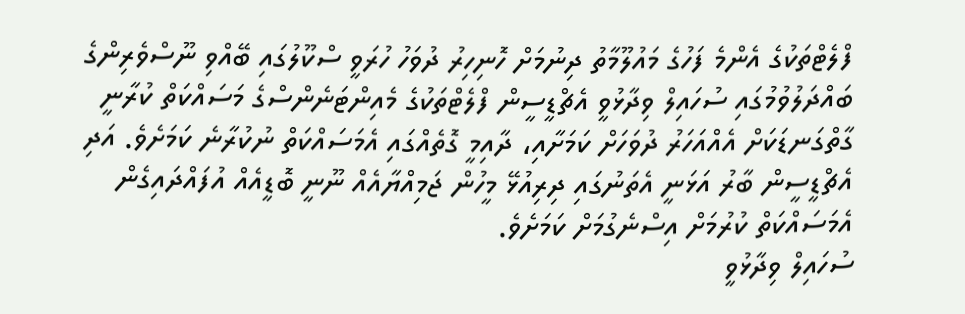ފްލެޓްތަކުގެ އެންމެ ފަހުގެ މައުލޫމާތު ދިނުމަށް ހޮނިހިރު ދުވަހު ހުރަވީ ސްކޫލުގައި ބޭއްވި ނޫސްވެރިންގެ ބައްދަލުވުމުގައި ސުހައިލް ވިދާޅުވީ އެޗްޑީސީން ފްލެޓްތަކުގެ މެއިންޓަނެންސްގެ މަސައްކަތް ކުރާނީ ގާތްގަނޑަކަށް އެއްއަހަރު ދުވަހަށް ކަމަށާއި، ދާއިމީ ގޮތެއްގައި އެމަސައްކަތް ނުކުރާނެ ކަމަށެވެ. އަދި އެޗްޑީސީން ބާރު އަޅަނީ އެތަނުގައި ދިރިއުޅޭ މީހުން ޖަމިއްޔާއެއް ނޫނީ ބޮޑީއެއް އުފައްދައިގެން އެމަސައްކަތް ކުރުމަށް އިސްނެގުމަށް ކަމަށެވެ.
ސުހައިލް ވިދާޅުވީ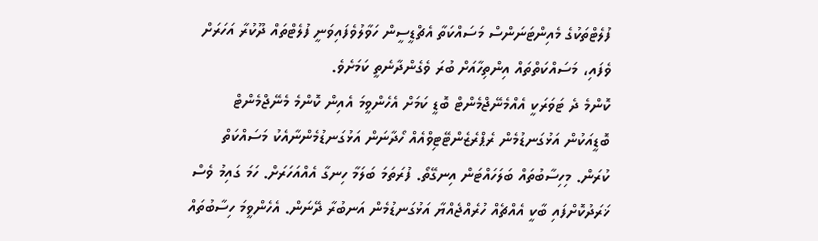ފުލެޓްތަކުގެ މެއިންޓަނަންސް މަސައްކަތާ އެޗްޑީސީން ހަވާލުވެފައިވަނީ ފުލެޓްތައް ދޫކުރާ އަހަރަށް ވެފައި، މަސައްކަތްތައް އިންތިހާއަށް ބުރަ ވެގެންދާނެތީ ކަމަށެވެ.
ކޮންމެ ދެ ޓަވަރަކީ އެއްމެނޭޖްމެންޓް ބޮޑީ ކަމަށް އެހެންވީމަ އެއިން ކޮންމެ މެނޭޖްމެންޓް ބޮޑީއަކުން އަޅުގަނޑުމެން ރެޕްރެޒެންޓޭޓިވްއެއް ހޯދާނަން އަޅުގަނޑުމެންނާއެކު މަސައްކަތް ކުރަން. މިހިސާބުތައް ބަލަހައްޓަން އިނގޭތޯ. ފުރަތަމަ ބަލަމާ ހިނގާ އެއްއަހަރަށް. ހަމަ ގައިމު ވެސް ޚަރަދުކޮށްފައި ބާކީ އެއްޗެއް ހުރެއްޖެއްޔާ އަޅުގަނޑުމެން އަނބުރާ ދޭނަން. އެހެންވީމަ ހިސާބުތައް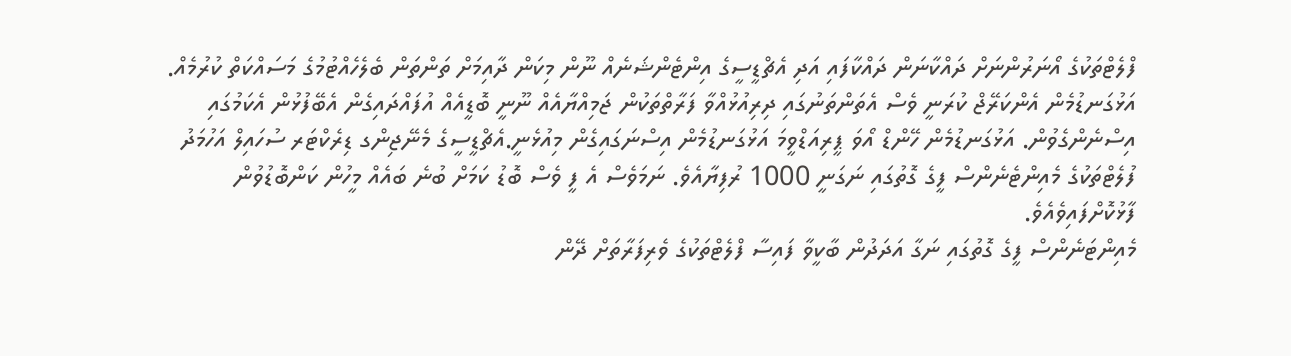ފްލެޓްތަކުގެ އޯނަރުންނަށް ދައްކާނަން ދައްކާފައި އަދި އެޗްޑީސީގެ އިންޓެންޝަނެއް ނޫން މިކަން ދާއިމަށް ތަންތަން ބެލެހެއްޓުމުގެ މަސައްކަތް ކުރުމެއް. އަޅުގަނޑުމެން އެންކަރޭޖް ކުރަނީ ވެސް އެތަންތަނުގައި ދިރިއުޅުއްވާ ފަރާތްތަކުން ޖަމިއްޔާއެއް ނޫނީ ބޮޑީއެއް އުފައްދައިގެން އެބޭފުޅުން އެކަމުގައި އިސްނެންގެވުން. އަޅުގަނޑުމެން ހޭންޑް އޯވަ ޕީރިއަޑްވީމަ އަޅުގަނޑުމެން އިސްނަގައިގެން މިއުޅެނީ.އެޗްޑީސީގެ މެނޭޖިންގ ޑިރެކްޓަރ ސުހައިލް އަހުމަދު
ފުލެޓްތަކުގެ މެއިންޓެނެންސް ފީގެ ގޮތުގައި ނަގަނީ 1000 ރުފިޔާއެވެ. ނަމަވެސް އެ ފީ ވެސް ބޮޑު ކަމަށް ބުނެ ބައެއް މީހުން ކަންބޮޑުވުން ފާޅުކޮށްފައިވެއެވެ.
މެއިންޓަނެންސް ފީގެ ގޮތުގައި ނަގާ އަދަދުން ބާކީވާ ފައިސާ ފްލެޓްތަކުގެ ވެރިފަރާތަށް ދޭން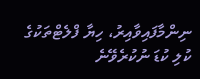ނިންމާފައިވާއިރު، ހިޔާ ފްލެޓްތަކުގެ ކުލި ކުޑަ ނުކުރެވޭނެ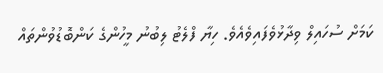ކަމަށް ސުހައިލް ވިދާޅުވެފައިވެއެވެ. ހިޔާ ފްލެޓު ލިބުނު މީހުންގެ ކަންބޮޑުވުންތައް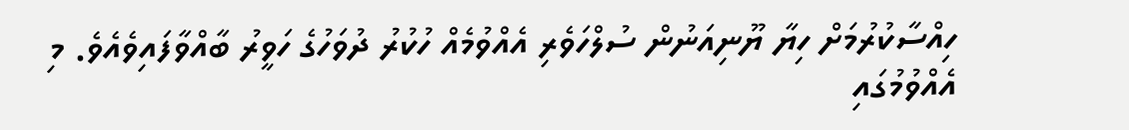ހިއްސާކުރުމަށް ހިޔާ ޔޫނިއަނުން ސުލްހަވެރި އެއްވުމެއް ހުކުރު ދުވަހުގެ ހަވީރު ބާއްވާފައިވެއެވެ. މި އެއްވުމުގައި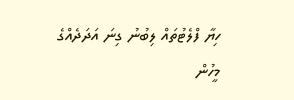ހިޔާ ފްލެޓުތައް ލިބުނު ގިނަ އަދަދެއްގެ މީހުން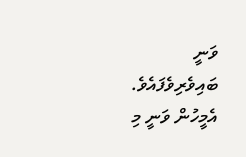ވަނީ ބައިވެރިވެފައެވެ. އެމީހުން ވަނީ މި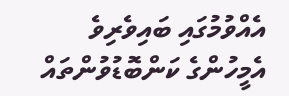އެއްވުމުގައި ބައިވެރިވެ އެމީހުންގެ ކަންބޮޑުވުންތައް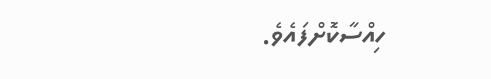ހިއްސާކޮށްފައެވެ.